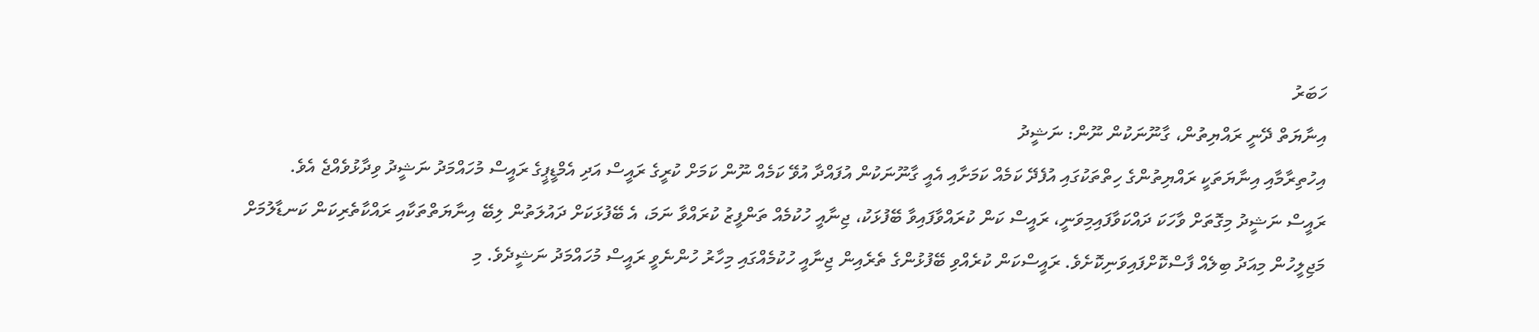ހަބަރު
އިނާޔަތް ދޭނީ ރައްޔިތުން، ގާނޫނަކުން ނޫން: ނަޝީދު
އިހުތިރާމާއި އިނާޔަތަކީ ރައްޔިތުންގެ ހިތްތަކުގައި އުފެދޭ ކަމެއް ކަމަށާއި އެއީ ގާނޫނަކުން އުފައްދާ އުވޭ ކަމެއް ނޫން ކަމަށް ކުރީގެ ރައީސް އަދި އެމްޑީޕީގެ ރައީސް މުހައްމަދު ނަޝީދު ވިދާޅުވެއްޖެ އެވެ.
ރައީސް ނަޝީދު މިގޮތަށް ވާހަކަ ދައްކަވާފައިމިވަނީ، ރައީސް ކަން ކުރައްވާފައިވާ ބޭފުޅަކު، ޖިނާއީ ހުކުމެއް ތަންފީޒު ކުރައްވާ ނަމަ، އެ ބޭފުޅަކަށް ދައުލަތުން ލިބޭ އިނާޔަތްތަކާއި ރައްކާތެރިކަން ކަނޑާލުމަށް މަޖިލީހުން މިއަދު ބިލެއް ފާސްކޮށްފައިވަނިކޮށެވެ. ރައީސްކަން ކުރެއްވި ބޭފުޅުންގެ ތެރެއިން ޖިނާއީ ހުކުމެއްގައި މިހާރު ހުންނެވީ ރައީސް މުހައްމަދު ނަޝީދެވެ. މި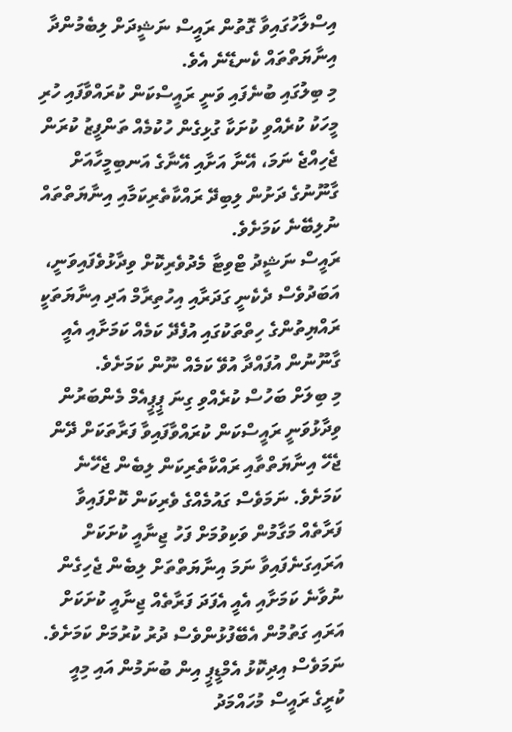އިސްލާހުގައިވާ ގޮތުން ރައީސް ނަޝީދަށް ލިބެމުންދާ އިނާޔަތްތައް ކެނޑޭނެ އެވެ.
މި ބިލުގައި ބުނެފައި ވަނީ ރައީސްކަން ކުރައްވާފައި ހުރި މީހަކު ކުރެއްވި ކުށަކާ ގުޅިގެން ހުކުމެއް ތަންފީޒު ކުރަން ޖެހިއްޖެ ނަމަ، އޭނާ އަށާއި އޭނާގެ އަނބިމީހާއަށް ގާނޫނުގެ ދަށުން ލިބިދޭ ރައްކާތެރިކަމާއި އިނާޔަތްތައް ނުލިބޭނެ ކަމަށެވެ.
ރައީސް ނަޝީދު ޓްވިޓާ މެދުވެރިކޮށް ވިދާޅުވެފައިވަނީ، އަބަދުވެސް ދެކެނީ ގަދަރާއި އިހުތިރާމް އަދި އިނާޔަތަކީ ރައްޔިތުންގެ ހިތްތަކުގައި އުފެދޭ ކަމެއް ކަމަށާއި އެއީ ގާނޫނުން އުފައްދާ އުވޭ ކަމެއް ނޫން ކަމަށެވެ.
މި ބިލަށް ބަހުސް ކުރެއްވި ގިނަ ޕީޕީއެމް މެންބަރުން ވިދާޅުވަނީ ރައީސްކަން ކުރައްވާފައިވާ ފަރާތަކަށް ދޭން ޖެހޭ އިނާޔަތްތާއި ރައްކާތެރިކަން ލިބެން ޖެހޭނެ ކަމަށެވެ. ނަމަވެސް ގައުމެއްގެ ވެރިކަން ކޮށްފައިވާ ފަރާތެއް މަގާމުން ވަކިވުމަށް ފަހު ޖިނާއީ ކުށަކަށް އަރައިގަނެފައިވާ ނަމަ އިނާޔަތްތަށް ލިބެން ޖެހިގެން ނުވާނެ ކަމަށާއި އެއީ އެފަދަ ފަރާތެއް ޖިނާއީ ކުށަކަށް އަރައި ގަތުމުން އެބޭފުޅުންވެސް ދުރު ކުރުމަށް ކަމަށެވެ.
ނަމަވެސް އިދިކޮޅު އެމްޑީޕީ އިން ބުނަމުން އައި މިއީ ކުރީގެ ރައީސް މުހައްމަދު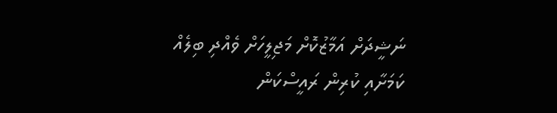ނަޝީދަށް އަމާޒުކޮށް މަޖިލީހަށް ވެއްދި ބިލެއް ކަމަށާއި ކުރިން ރައީސްކަން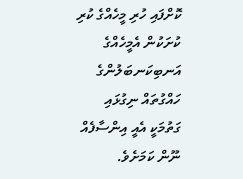ކޮށްފައި ހުރި މީހެއްގެ ކުރި ކުށަކުން އެމީހެއްގެ އަނބިކަނބަލުންގެ ހައްގުތައް ނިގުޅައި ގަތުމަކީ އެއީ އިންސާފެއް ނޫން ކަމަށެވެ.